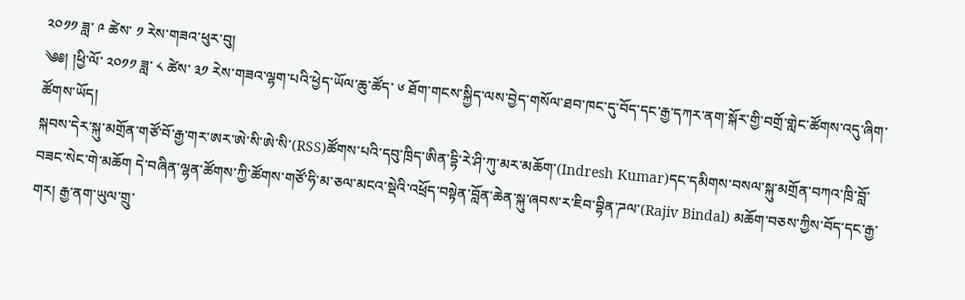༢༠༡༡ ཟླ་ ༩ ཚེས་ ༡ རེས་གཟའ་ཕུར་བུ།
༄༅། །ཕྱི་ལོ་ ༢༠༡༡ ཟླ་ ༨ ཚེས་ ༣༡ རེས་གཟའ་ལྷག་པའི་ཕྱེད་ཡོལ་ཆུ་ཚོད་ ༦ ཐོག་གངས་སྐྱིད་ལས་བྱེད་གསོལ་ཐབ་ཁང་དུ་བོད་དང་རྒྱ་དཀར་ནག་སྐོར་གྱི་བགྲོ་གླེང་ཚོགས་འདུ་ཞིག་ཚོགས་ཡོད།
སྐབས་དེར་སྐུ་མགྲོན་གཙོ་བོ་རྒྱ་གར་ཨར་ཨེ་སི་ཨེ་སི་(RSS)ཚོགས་པའི་དབུ་ཁྲིད་ཨིན་དྷི་རེ་ཤི་ཀུ་མར་མཆོག་(Indresh Kumar)དང་དམིགས་བསལ་སྐུ་མགྲོན་བཀའ་ཁྲི་བློ་བཟང་སེང་གེ་མཆོག དེ་བཞིན་ལྷན་ཚོགས་ཀྱི་ཚོགས་གཙོ་ཧི་མ་ཅལ་མངའ་སྡེའི་འཕྲོད་བསྟེན་བློན་ཆེན་སྐུ་ཞབས་ར་ཇིབ་བྷིན་ཌལ་(Rajiv Bindal) མཆོག་བཅས་ཀྱིས་བོད་དང་རྒྱ་གར། རྒྱ་ནག་ཡུལ་གྲུ་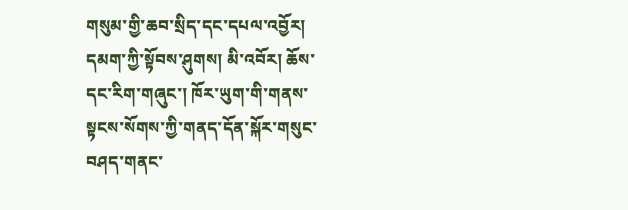གསུམ་གྱི་ཆབ་སྲིད་དང་དཔལ་འབྱོར། དམག་ཀྱི་སྟོབས་ཤུགས། མི་འབོར། ཆོས་དང་རིག་གཞུང་། ཁོར་ཡུག་གི་གནས་སྟངས་སོགས་ཀྱི་གནད་དོན་སྐོར་གསུང་བཤད་གནང་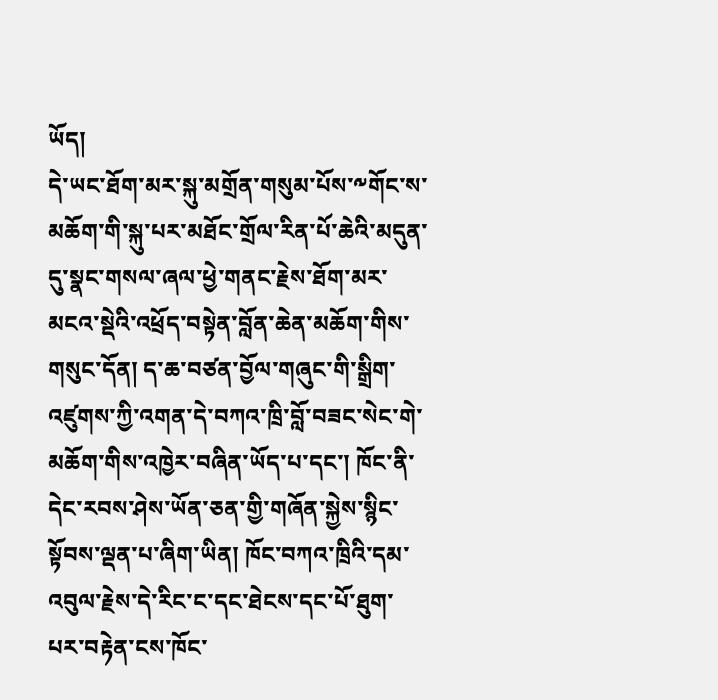ཡོད།
དེ་ཡང་ཐོག་མར་སྐུ་མགྲོན་གསུམ་པོས་༸གོང་ས་མཆོག་གི་སྐུ་པར་མཐོང་གྲོལ་རིན་པོ་ཆེའི་མདུན་དུ་སྣང་གསལ་ཞལ་ཕྱེ་གནང་རྗེས་ཐོག་མར་མངའ་སྡེའི་འཕྲོད་བསྟེན་བློན་ཆེན་མཆོག་གིས་གསུང་དོན། ད་ཆ་བཙན་བྱོལ་གཞུང་གི་སྒྲིག་འཛུགས་ཀྱི་འགན་དེ་བཀའ་ཁྲི་བློ་བཟང་སེང་གེ་མཆོག་གིས་འཁྱེར་བཞིན་ཡོད་པ་དང་། ཁོང་ནི་དེང་རབས་ཤེས་ཡོན་ཅན་གྱི་གཞོན་སྐྱེས་སྙིང་སྟོབས་ལྡན་པ་ཞིག་ཡིན། ཁོང་བཀའ་ཁྲིའི་དམ་འབུལ་རྗེས་དེ་རིང་ང་དང་ཐེངས་དང་པོ་ཐུག་པར་བརྟེན་ངས་ཁོང་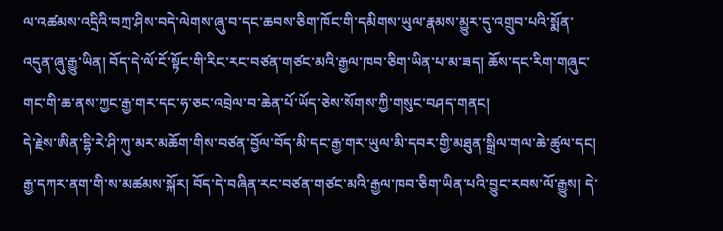ལ་འཚམས་འདྲིའི་བཀྲ་ཤིས་བདེ་ལེགས་ཞུ་བ་དང་ཆབས་ཅིག་ཁོང་གི་དམིགས་ཡུལ་རྣམས་མྱུར་དུ་འགྲུབ་པའི་སྨོན་འདུན་ཞུ་རྒྱུ་ཡིན། བོད་དེ་ལོ་ངོ་སྟོང་གི་རིང་རང་བཙན་གཙང་མའི་རྒྱལ་ཁབ་ཅིག་ཡིན་པ་མ་ཟད། ཆོས་དང་རིག་གཞུང་གང་གི་ཆ་ནས་ཀྱང་རྒྱ་གར་དང་ཧ་ཅང་འབྲེལ་བ་ཆེན་པོ་ཡོད་ཅེས་སོགས་ཀྱི་གསུང་བཤད་གནང།
དེ་རྗེས་ཨིན་དྷི་རེ་ཤི་ཀུ་མར་མཆོག་གིས་བཙན་བྱོལ་བོད་མི་དང་རྒྱ་གར་ཡུལ་མི་དབར་གྱི་མཐུན་སྒྲིལ་གལ་ཆེ་ཚུལ་དང། རྒྱ་དཀར་ནག་གི་ས་མཚམས་སྐོར། བོད་དེ་བཞིན་རང་བཙན་གཙང་མའི་རྒྱལ་ཁབ་ཅིག་ཡིན་པའི་བྱུང་རབས་ལོ་རྒྱུས། དེ་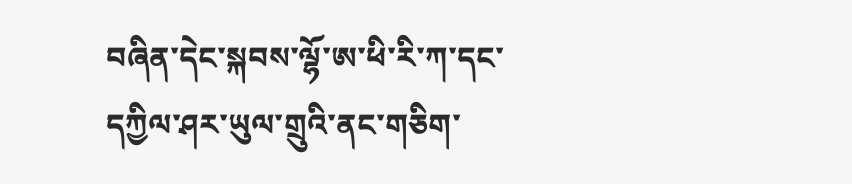བཞིན་དེང་སྐབས་ལྷོ་ཨ་ཕི་རི་ཀ་དང་དཀྱིལ་ཤར་ཡུལ་གྲུའི་ནང་གཅིག་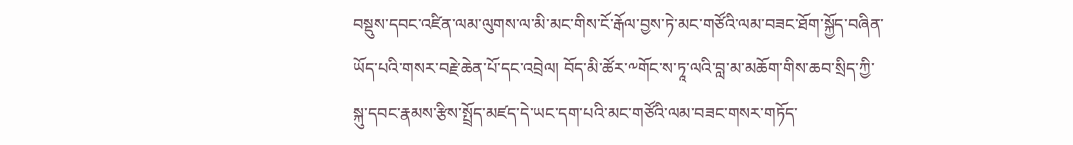བསྡུས་དབང་འཛིན་ལམ་ལུགས་ལ་མི་མང་གིས་ངོ་རྒོལ་བྱས་ཏེ་མང་གཙོའི་ལམ་བཟང་ཐོག་སྐྱོད་བཞིན་ཡོད་པའི་གསར་བརྗེ་ཆེན་པོ་དང་འབྲེལ། བོད་མི་ཚོར་༸གོང་ས་ཏཱ་ལའི་བླ་མ་མཆོག་གིས་ཆབ་སྲིད་ཀྱི་སྐུ་དབང་རྣམས་རྩིས་སྤྲོད་མཛད་དེ་ཡང་དག་པའི་མང་གཙོའི་ལམ་བཟང་གསར་གཏོད་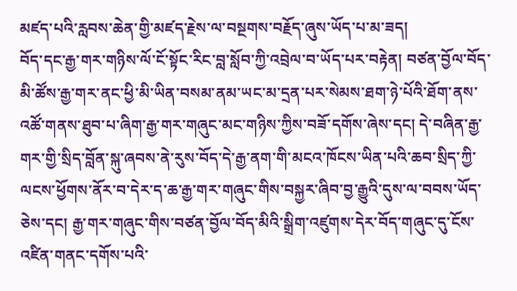མཛད་པའི་རླབས་ཆེན་གྱི་མཛད་རྗེས་ལ་བསྔགས་བརྗོད་ཞུས་ཡོད་པ་མ་ཟད།
བོད་དང་རྒྱ་གར་གཉིས་ལོ་ངོ་སྟོང་རིང་བླ་སློབ་ཀྱི་འབྲེལ་བ་ཡོད་པར་བརྟེན། བཙན་བྱོལ་བོད་མི་ཚོས་རྒྱ་གར་ནང་ཕྱི་མི་ཡིན་བསམ་ནམ་ཡང་མ་དྲན་པར་སེམས་ཐག་ཉེ་པོའི་ཐོག་ནས་འཚོ་གནས་ཐུབ་པ་ཞིག་རྒྱ་གར་གཞུང་མང་གཉིས་ཀྱིས་བཟོ་དགོས་ཞེས་དང། དེ་བཞིན་རྒྱ་གར་གྱི་སྲིད་བློན་སྐུ་ཞབས་ནེ་རུས་བོད་དེ་རྒྱ་ནག་གི་མངའ་ཁོངས་ཡིན་པའི་ཆབ་སྲིད་ཀྱི་ལངས་ཕྱོགས་ནོར་བ་དེར་ད་ཆ་རྒྱ་གར་གཞུང་གིས་བསྐྱར་ཞིབ་བྱ་རྒྱུའི་དུས་ལ་བབས་ཡོད་ཅེས་དང། རྒྱ་གར་གཞུང་གིས་བཙན་བྱོལ་བོད་མིའི་སྒྲིག་འཛུགས་དེར་བོད་གཞུང་དུ་ངོས་འཛིན་གནང་དགོས་པའི་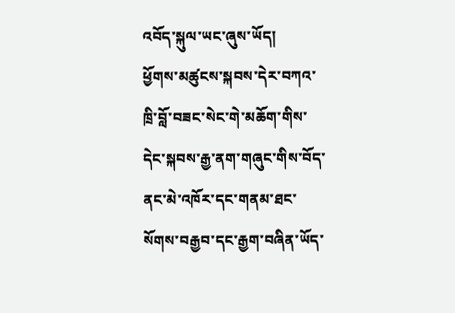འབོད་སྐུལ་ཡང་ཞུས་ཡོད།
ཕྱོགས་མཚུངས་སྐབས་དེར་བཀའ་ཁྲི་བློ་བཟང་སེང་གེ་མཆོག་གིས་དེང་སྐབས་རྒྱ་ནག་གཞུང་གིས་བོད་ནང་མེ་འཁོར་དང་གནམ་ཐང་སོགས་བརྒྱབ་དང་རྒྱག་བཞིན་ཡོད་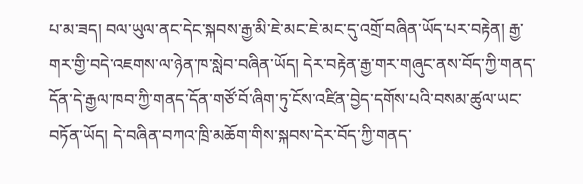པ་མ་ཟད། བལ་ཡུལ་ནང་དེང་སྐབས་རྒྱ་མི་ཇེ་མང་ཇེ་མང་དུ་འགྲོ་བཞིན་ཡོད་པར་བརྟེན། རྒྱ་གར་གྱི་བདེ་འཇགས་ལ་ཉེན་ཁ་སླེབ་བཞིན་ཡོད། དེར་བརྟེན་རྒྱ་གར་གཞུང་ནས་བོད་ཀྱི་གནད་དོན་དེ་རྒྱལ་ཁབ་ཀྱི་གནད་དོན་གཙོ་བོ་ཞིག་ཏུ་ངོས་འཛིན་བྱེད་དགོས་པའི་བསམ་ཚུལ་ཡང་བཏོན་ཡོད། དེ་བཞིན་བཀའ་ཁྲི་མཆོག་གིས་སྐབས་དེར་བོད་ཀྱི་གནད་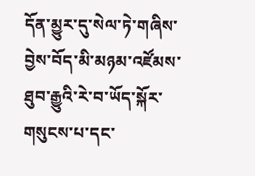དོན་མྱུར་དུ་སེལ་ཏེ་གཞིས་བྱེས་བོད་མི་མཉམ་འཛོམས་ཐུབ་རྒྱུའི་རེ་བ་ཡོད་སྐོར་གསུངས་པ་དང་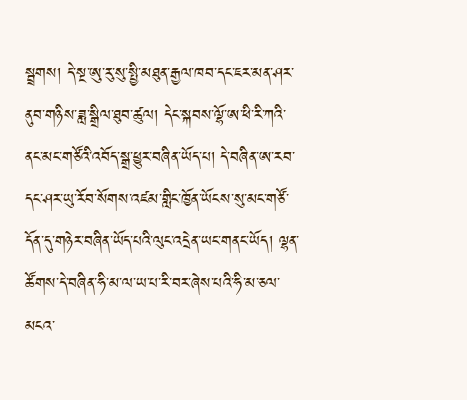སྦྲགས། དེ་སྔ་ཨུ་རུ་སུ་སྤྱི་མཐུན་རྒྱལ་ཁབ་དང་ཇར་མན་ཤར་ནུབ་གཉིས་ཟླ་སྒྲིལ་ཐུབ་ཚུལ། དེང་སྐབས་ལྷོ་ཨ་ཕི་རི་ཀའི་ནང་མང་གཙོའི་འབོད་སྒྲ་ཕྱུར་བཞིན་ཡོད་པ། དེ་བཞིན་ཨ་རབ་དང་ཤར་ཡུ་རོབ་སོགས་འཛམ་གླིང་ཁྱོན་ཡོངས་སུ་མང་གཙོ་དོན་དུ་གཉེར་བཞིན་ཡོད་པའི་ལུང་འདྲེན་ཡང་གནང་ཡོད། ལྷན་ཚོགས་དེ་བཞིན་ཧི་མ་ལ་ཡ་པ་རི་བར་ཞེས་པའི་ཧི་མ་ཅལ་མངའ་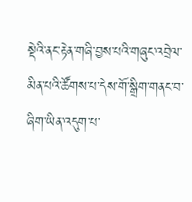སྡེའི་ནང་རྟེན་གཞི་བྱས་པའི་གཞུང་འབྲེལ་མིན་པའི་ཚོགས་པ་དེས་གོ་སྒྲིག་གནང་བ་ཞིག་ཡིན་འདུག་པ་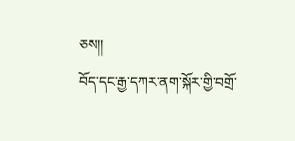ཅས།།
བོད་དང་རྒྱ་དཀར་ནག་སྐོར་གྱི་བགྲོ་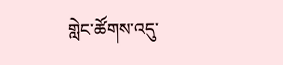གླེང་ཚོགས་འདུ་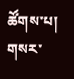ཚོགས་པ།
གསར་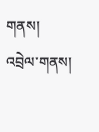གནས།
འབྲེལ་གནས།